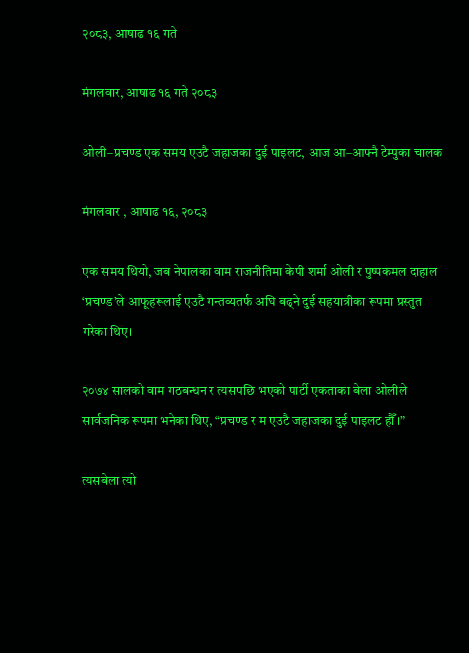२०८३, आषाढ १६ गते

मंगलवार, आषाढ १६ गते २०८३

ओली–प्रचण्ड एक समय एउटै जहाजका दुई पाइलट, आज आ–आफ्नै टेम्पुका चालक

मंगलवार , आषाढ १६, २०८३

एक समय थियो, जब नेपालका वाम राजनीतिमा केपी शर्मा ओली र पुष्पकमल दाहाल ‘प्रचण्ड’ले आफूहरूलाई एउटै गन्तव्यतर्फ अघि बढ्ने दुई सहयात्रीका रूपमा प्रस्तुत गरेका थिए।

२०७४ सालको वाम गठबन्धन र त्यसपछि भएको पार्टी एकताका बेला ओलीले सार्वजनिक रूपमा भनेका थिए, “प्रचण्ड र म एउटै जहाजका दुई पाइलट हौँ।”

त्यसबेला त्यो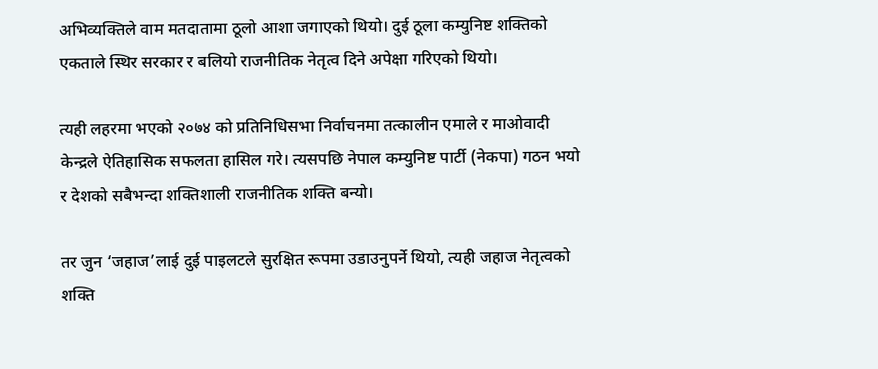अभिव्यक्तिले वाम मतदातामा ठूलो आशा जगाएको थियो। दुई ठूला कम्युनिष्ट शक्तिको एकताले स्थिर सरकार र बलियो राजनीतिक नेतृत्व दिने अपेक्षा गरिएको थियो।

त्यही लहरमा भएको २०७४ को प्रतिनिधिसभा निर्वाचनमा तत्कालीन एमाले र माओवादी केन्द्रले ऐतिहासिक सफलता हासिल गरे। त्यसपछि नेपाल कम्युनिष्ट पार्टी (नेकपा) गठन भयो र देशको सबैभन्दा शक्तिशाली राजनीतिक शक्ति बन्यो।

तर जुन ‘जहाज’लाई दुई पाइलटले सुरक्षित रूपमा उडाउनुपर्ने थियो, त्यही जहाज नेतृत्वको शक्ति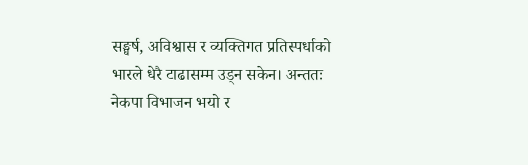सङ्घर्ष, अविश्वास र व्यक्तिगत प्रतिस्पर्धाको भारले धेरै टाढासम्म उड्न सकेन। अन्ततः नेकपा विभाजन भयो र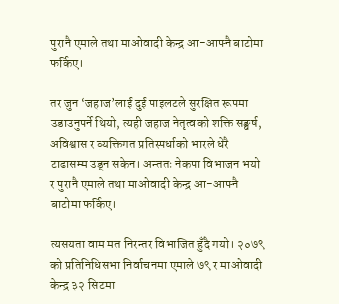पुरानै एमाले तथा माओवादी केन्द्र आ-आफ्नै बाटोमा फर्किए।

तर जुन ‘जहाज’लाई दुई पाइलटले सुरक्षित रूपमा उडाउनुपर्ने थियो, त्यही जहाज नेतृत्वको शक्ति सङ्घर्ष, अविश्वास र व्यक्तिगत प्रतिस्पर्धाको भारले धेरै टाढासम्म उड्न सकेन। अन्ततः नेकपा विभाजन भयो र पुरानै एमाले तथा माओवादी केन्द्र आ-आफ्नै बाटोमा फर्किए।

त्यसयता वाम मत निरन्तर विभाजित हुँदै गयो। २०७९ को प्रतिनिधिसभा निर्वाचनमा एमाले ७९ र माओवादी केन्द्र ३२ सिटमा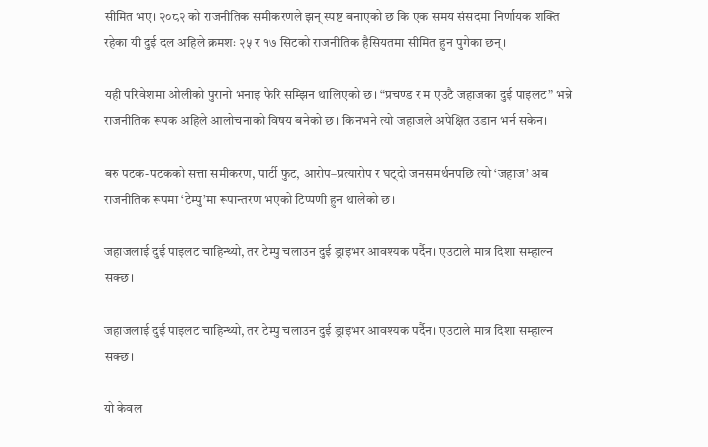सीमित भए। २०८२ को राजनीतिक समीकरणले झन् स्पष्ट बनाएको छ कि एक समय संसदमा निर्णायक शक्ति रहेका यी दुई दल अहिले क्रमशः २५ र १७ सिटको राजनीतिक हैसियतमा सीमित हुन पुगेका छन्।

यही परिवेशमा ओलीको पुरानो भनाइ फेरि सम्झिन थालिएको छ। “प्रचण्ड र म एउटै जहाजका दुई पाइलट” भन्ने राजनीतिक रूपक अहिले आलोचनाको विषय बनेको छ। किनभने त्यो जहाजले अपेक्षित उडान भर्न सकेन।

बरु पटक-पटकको सत्ता समीकरण, पार्टी फुट, आरोप–प्रत्यारोप र घट्दो जनसमर्थनपछि त्यो ‘जहाज’ अब राजनीतिक रूपमा ‘टेम्पु’मा रूपान्तरण भएको टिप्पणी हुन थालेको छ।

जहाजलाई दुई पाइलट चाहिन्थ्यो, तर टेम्पु चलाउन दुई ड्राइभर आवश्यक पर्दैन। एउटाले मात्र दिशा सम्हाल्न सक्छ।

जहाजलाई दुई पाइलट चाहिन्थ्यो, तर टेम्पु चलाउन दुई ड्राइभर आवश्यक पर्दैन। एउटाले मात्र दिशा सम्हाल्न सक्छ।

यो केवल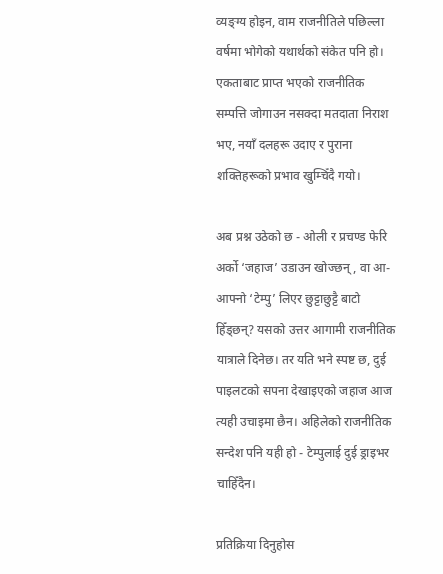व्यङ्ग्य होइन, वाम राजनीतिले पछिल्ला वर्षमा भोगेको यथार्थको संकेत पनि हो। एकताबाट प्राप्त भएको राजनीतिक सम्पत्ति जोगाउन नसक्दा मतदाता निराश भए, नयाँ दलहरू उदाए र पुराना शक्तिहरूको प्रभाव खुम्चिँदै गयो।

अब प्रश्न उठेको छ - ओली र प्रचण्ड फेरि अर्को ‘जहाज’ उडाउन खोज्छन्, वा आ-आफ्नो ‘टेम्पु’ लिएर छुट्टाछुट्टै बाटो हिँड्छन्? यसको उत्तर आगामी राजनीतिक यात्राले दिनेछ। तर यति भने स्पष्ट छ, दुई पाइलटको सपना देखाइएको जहाज आज त्यही उचाइमा छैन। अहिलेको राजनीतिक सन्देश पनि यही हो - टेम्पुलाई दुई ड्राइभर चाहिँदैन।

प्रतिक्रिया दिनुहोस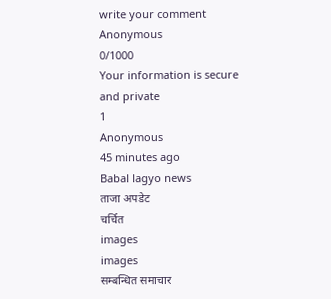write your comment
Anonymous
0/1000
Your information is secure and private
1
Anonymous
45 minutes ago
Babal lagyo news
ताजा अपडेट
चर्चित
images
images
सम्बन्धित समाचार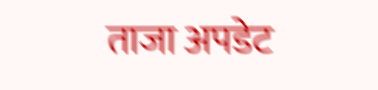ताजा अपडेट